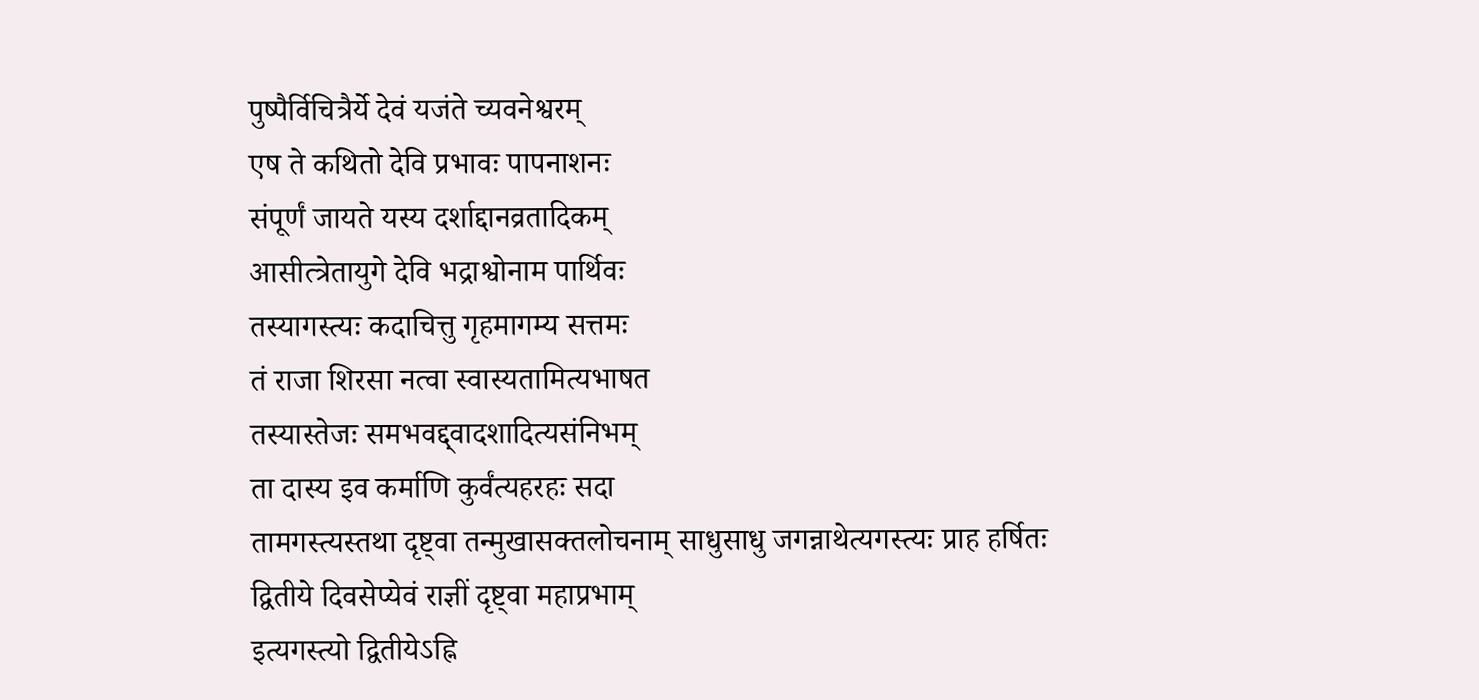पुष्पैर्विचित्रैर्ये देवं यजंते च्यवनेश्वरम्
एष ते कथितो देवि प्रभावः पापनाशनः
संपूर्णं जायते यस्य दर्शाद्दानव्रतादिकम्
आसीत्त्रेतायुगे देवि भद्राश्वोनाम पार्थिवः
तस्यागस्त्यः कदाचित्तु गृहमागम्य सत्तमः
तं राजा शिरसा नत्वा स्वास्यतामित्यभाषत
तस्यास्तेजः समभवद्द्वादशादित्यसंनिभम्
ता दास्य इव कर्माणि कुर्वंत्यहरहः सदा
तामगस्त्यस्तथा दृष्ट्वा तन्मुखासक्तलोचनाम् साधुसाधु जगन्नाथेत्यगस्त्यः प्राह हर्षितः
द्वितीये दिवसेप्येवं राज्ञीं दृष्ट्वा महाप्रभाम्
इत्यगस्त्यो द्वितीयेऽह्नि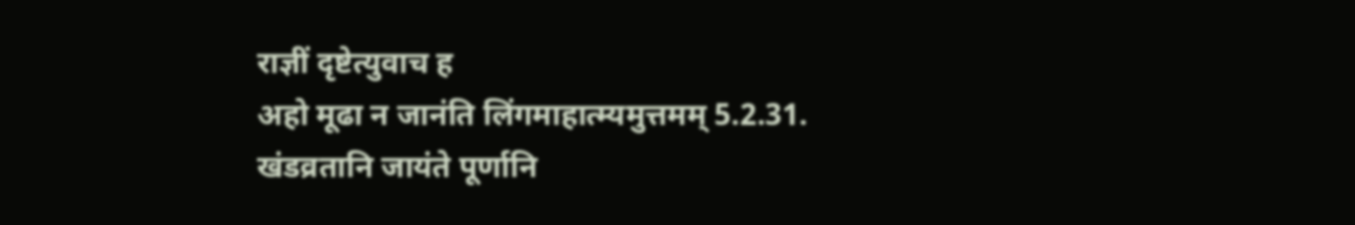राज्ञीं दृष्टेत्युवाच ह
अहो मूढा न जानंति लिंगमाहात्म्यमुत्तमम् 5.2.31.
खंडव्रतानि जायंते पूर्णानि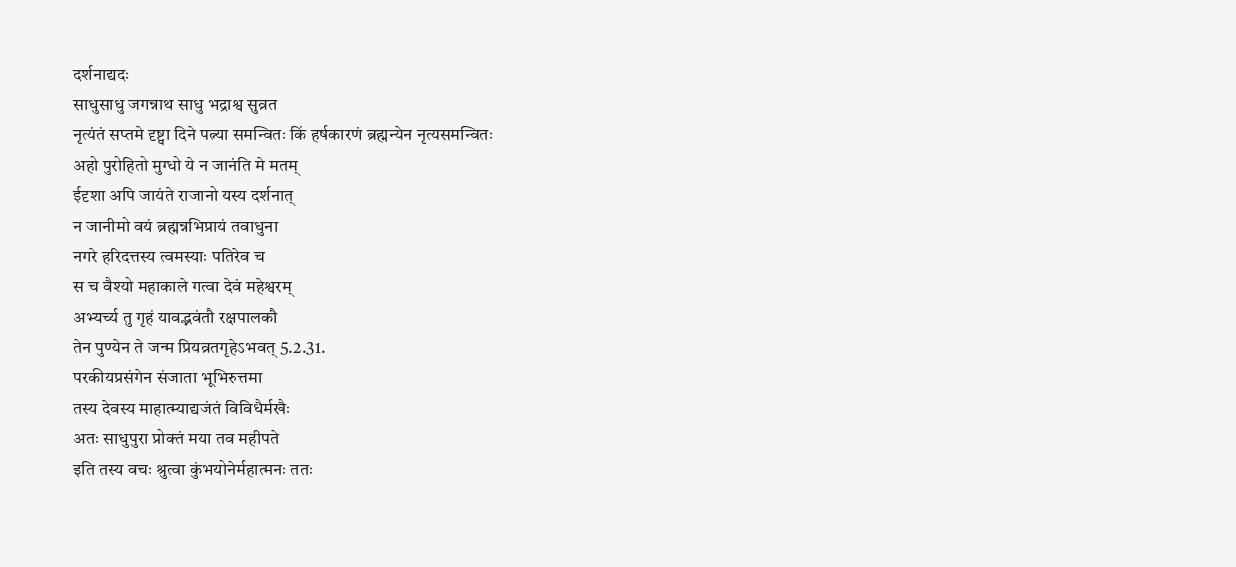दर्शनाद्यदः
साधुसाधु जगन्नाथ साधु भद्राश्व सुव्रत
नृत्यंतं सप्तमे दृष्ट्वा दिने पत्न्या समन्वितः किं हर्षकारणं ब्रह्मन्येन नृत्यसमन्वितः
अहो पुरोहितो मुग्धो ये न जानंति मे मतम्
ईदृशा अपि जायंते राजानो यस्य दर्शनात्
न जानीमो वयं ब्रह्मन्नभिप्रायं तवाधुना
नगरे हरिदत्तस्य त्वमस्याः पतिरेव च
स च वैश्यो महाकाले गत्वा देवं महेश्वरम्
अभ्यर्च्य तु गृहं यावद्भवंतौ रक्षपालकौ
तेन पुण्येन ते जन्म प्रियव्रतगृहेऽभवत् 5.2.31.
परकीयप्रसंगेन संजाता भूभिरुत्तमा
तस्य देवस्य माहात्म्याद्यजंतं विविधैर्मखैः
अतः साधुपुरा प्रोक्तं मया तव महीपते
इति तस्य वचः श्रुत्वा कुंभयोनेर्महात्मनः ततः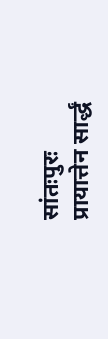सांतःपुरः प्रायात्तेन सार्द्धं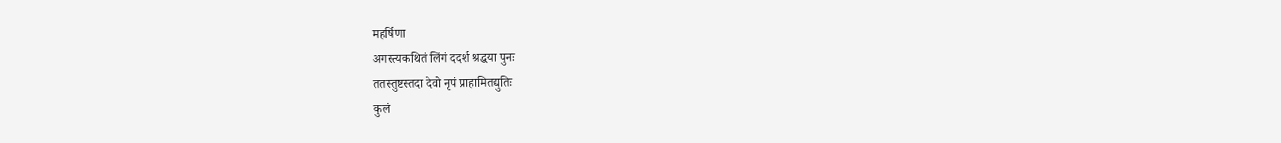महर्षिणा
अगस्त्यकथितं लिंगं ददर्श श्रद्धया पुनः
ततस्तुष्टस्तदा देवो नृपं प्राहामितद्युतिः
कुलं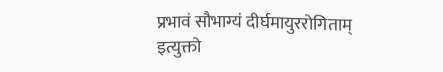प्रभावं सौभाग्यं दीर्घमायुररोगिताम्
इत्युक्तो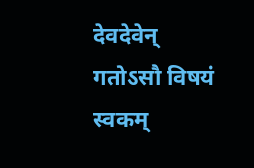देवदेवेन् गतोऽसौ विषयं स्वकम्